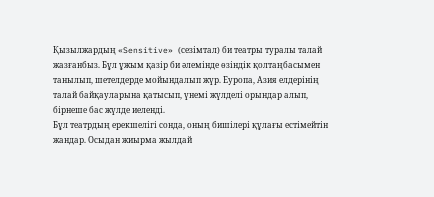Қызылжардың «Sensitive» (сезімтал) би театры туралы талай жазғанбыз. Бұл ұжым қазір би әлемінде өзіндік қолтаңбасымен танылып, шетелдерде мойындалып жүр. Еуропа, Азия елдерінің талай байқауларына қатысып, үнемі жүлделі орындар алып, бірнеше бас жүлде иеленді.
Бұл театрдың ерекшелігі сонда, оның бишілері құлағы естімейтін жандар. Осыдан жиырма жылдай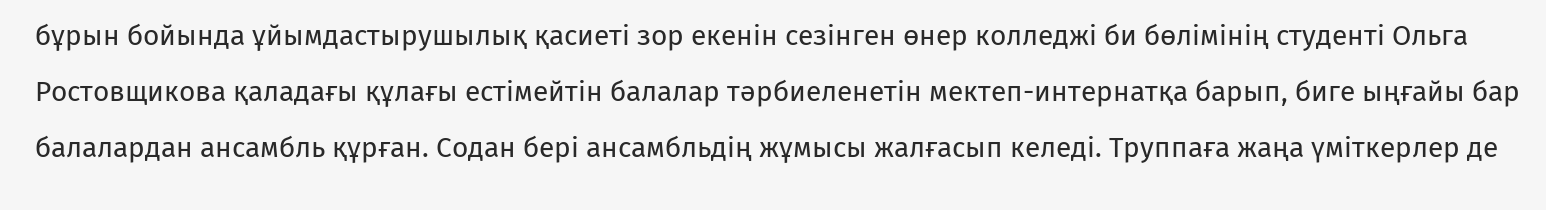бұрын бойында ұйымдастырушылық қасиеті зор екенін сезінген өнер колледжі би бөлімінің студенті Ольга Ростовщикова қаладағы құлағы естімейтін балалар тәрбиеленетін мектеп-интернатқа барып, биге ыңғайы бар балалардан ансамбль құрған. Содан бері ансамбльдің жұмысы жалғасып келеді. Труппаға жаңа үміткерлер де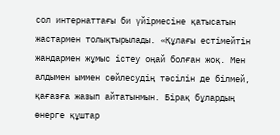сол интернаттағы би үйірмесіне қатысатын жастармен толықтырылады. «Құлағы естімейтін жандармен жұмыс істеу оңай болған жоқ. Мен алдымен ыммен сөйлесудің тәсілін де білмей, қағазға жазып айтатынмын. Бірақ бұлардың өнерге құштар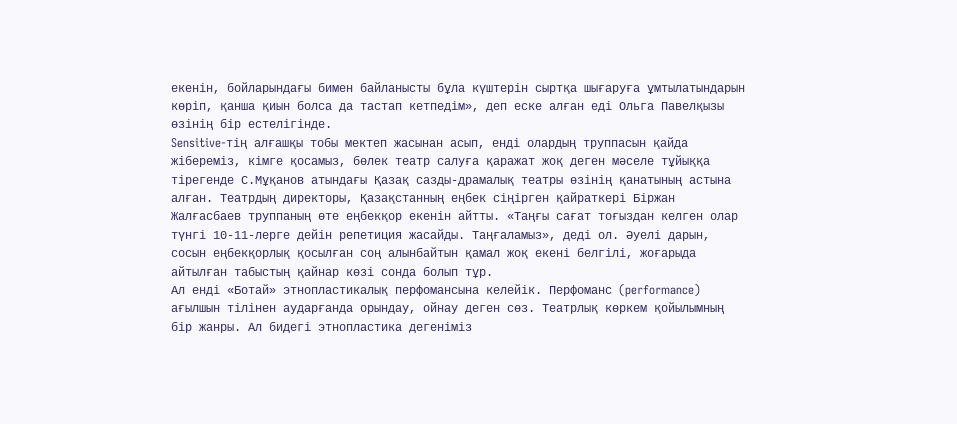екенін, бойларындағы бимен байланысты бұла күштерін сыртқа шығаруға ұмтылатындарын көріп, қанша қиын болса да тастап кетпедім», деп еске алған еді Ольга Павелқызы өзінің бір естелігінде.
Sensitive-тің алғашқы тобы мектеп жасынан асып, енді олардың труппасын қайда жібереміз, кімге қосамыз, бөлек театр салуға қаражат жоқ деген мәселе тұйыққа тірегенде С.Мұқанов атындағы Қазақ сазды-драмалық театры өзінің қанатының астына алған. Театрдың директоры, Қазақстанның еңбек сіңірген қайраткері Біржан Жалғасбаев труппаның өте еңбекқор екенін айтты. «Таңғы сағат тоғыздан келген олар түнгі 10-11-лерге дейін репетиция жасайды. Таңғаламыз», деді ол. Әуелі дарын, сосын еңбекқорлық қосылған соң алынбайтын қамал жоқ екені белгілі, жоғарыда айтылған табыстың қайнар көзі сонда болып тұр.
Ал енді «Ботай» этнопластикалық перфомансына келейік. Перфоманс (performance) ағылшын тілінен аударғанда орындау, ойнау деген сөз. Театрлық көркем қойылымның бір жанры. Ал бидегі этнопластика дегеніміз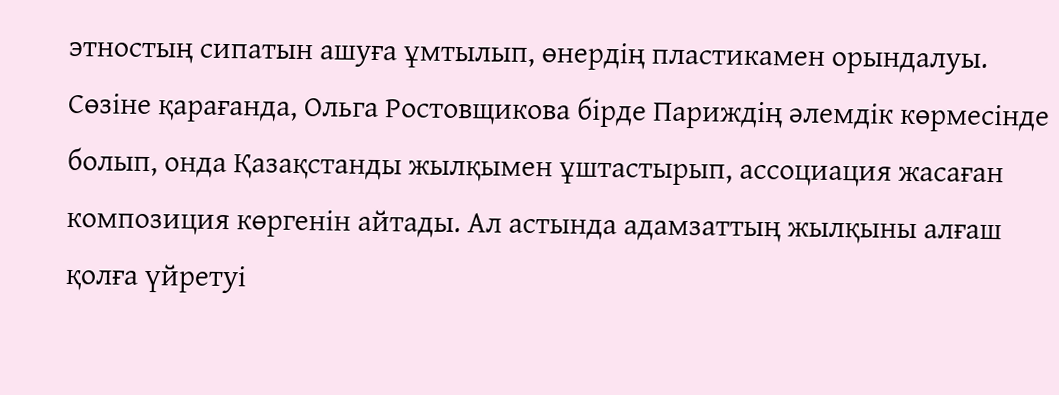этностың сипатын ашуға ұмтылып, өнердің пластикамен орындалуы.
Сөзіне қарағанда, Ольга Ростовщикова бірде Париждің әлемдік көрмесінде болып, онда Қазақстанды жылқымен ұштастырып, ассоциация жасаған композиция көргенін айтады. Ал астында адамзаттың жылқыны алғаш қолға үйретуі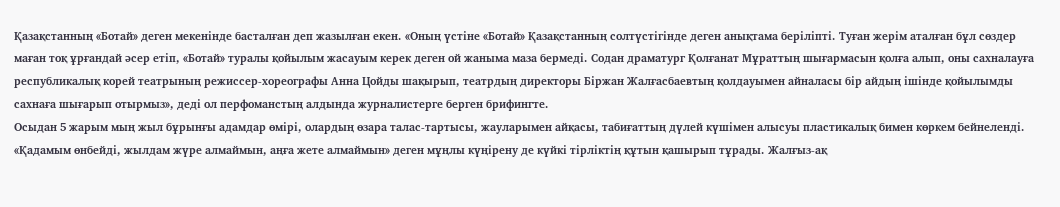Қазақстанның «Ботай» деген мекенінде басталған деп жазылған екен. «Оның үстіне «Ботай» Қазақстанның солтүстігінде деген анықтама беріліпті. Туған жерім аталған бұл сөздер маған тоқ ұрғандай әсер етіп, «Ботай» туралы қойылым жасауым керек деген ой жаныма маза бермеді. Содан драматург Қолғанат Мұраттың шығармасын қолға алып, оны сахналауға республикалық корей театрының режиссер-хореографы Анна Цойды шақырып, театрдың директоры Біржан Жалғасбаевтың қолдауымен айналасы бір айдың ішінде қойылымды сахнаға шығарып отырмыз», деді ол перфоманстың алдында журналистерге берген брифингте.
Осыдан 5 жарым мың жыл бұрынғы адамдар өмірі, олардың өзара талас-тартысы, жауларымен айқасы, табиғаттың дүлей күшімен алысуы пластикалық бимен көркем бейнеленді. «Қадамым өнбейді, жылдам жүре алмаймын, аңға жете алмаймын» деген мұңлы күңірену де күйкі тірліктің құтын қашырып тұрады. Жалғыз-ақ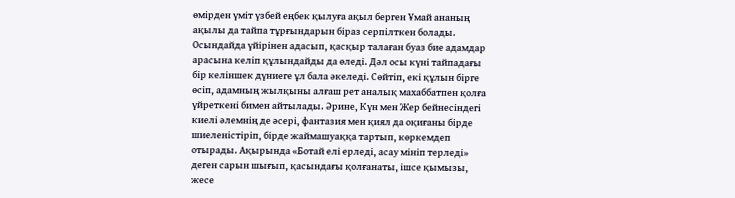өмірден үміт үзбей еңбек қылуға ақыл берген Ұмай ананың ақылы да тайпа тұрғындарын біраз серпілткен болады. Осындайда үйірінен адасып, қасқыр талаған буаз бие адамдар арасына келіп құлындайды да өледі. Дәл осы күні тайпадағы бір келіншек дүниеге ұл бала әкеледі. Сөйтіп, екі құлын бірге өсіп, адамның жылқыны алғаш рет аналық махаббатпен қолға үйреткені бимен айтылады. Әрине, Күн мен Жер бейнесіндегі киелі әлемнің де әсері, фантазия мен қиял да оқиғаны бірде шиеленістіріп, бірде жаймашуаққа тартып, көркемдеп отырады. Ақырында «Ботай елі ерледі, асау мініп терледі» деген сарын шығып, қасындағы қолғанаты, ішсе қымызы, жесе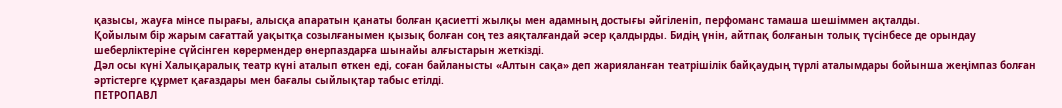қазысы, жауға мінсе пырағы, алысқа апаратын қанаты болған қасиетті жылқы мен адамның достығы әйгіленіп, перфоманс тамаша шешіммен ақталды.
Қойылым бір жарым сағаттай уақытқа созылғанымен қызық болған соң тез аяқталғандай әсер қалдырды. Бидің үнін, айтпақ болғанын толық түсінбесе де орындау шеберліктеріне сүйсінген көрермендер өнерпаздарға шынайы алғыстарын жеткізді.
Дәл осы күні Халықаралық театр күні аталып өткен еді, соған байланысты «Алтын сақа» деп жарияланған театрішілік байқаудың түрлі аталымдары бойынша жеңімпаз болған әртістерге құрмет қағаздары мен бағалы сыйлықтар табыс етілді.
ПЕТРОПАВЛ